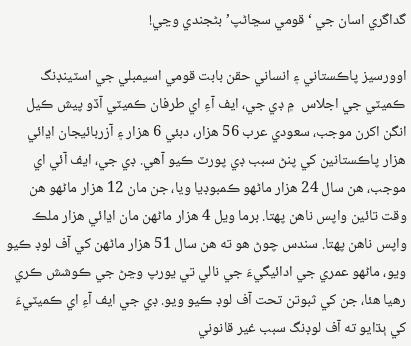گداگري اسان جي ‘قومي سڃاڻپ’ بڻجندي وڃي!

اوورسيز پاڪستاني ۽ انساني حقن بابت قومي اسيمبلي جي اسٽينڊنگ ڪميٽي جي اجلاس  ۾ ڊي جي، ايف آءِ اي طرفان ڪميٽي آڏو پيش ڪيل انگن اکرن موجب، سعودي عرب 56 هزار، دبئي 6 هزار ۽ آزربائيجان اڍائي هزار پاڪستانين کي پنڻ سبب ڊي پورٽ ڪيو آهي. ڊي جي، ايف آئي اي موجب، هن سال 24 هزار ماڻهو ڪمبوڊيا ويا، جن مان 12 هزار ماڻهو هن وقت تائين واپس ناهن پهتا. برما ويل 4 هزار ماڻهن مان اڍائي هزار ملڪ واپس ناهن پهتا. سندس چوڻ هو ته هن سال 51 هزار ماڻهن کي آف لوڊ ڪيو ويو، ماڻهو عمري جي ادائيگيءَ جي نالي تي يورپ وڃڻ جي ڪوشش ڪري رهيا هئا، جن کي ثبوتن تحت آف لوڊ ڪيو ويو. ڊي جي ايف آءِ اي ڪميٽيءَ کي ٻڌايو ته آف لوڊنگ سبب غير قانوني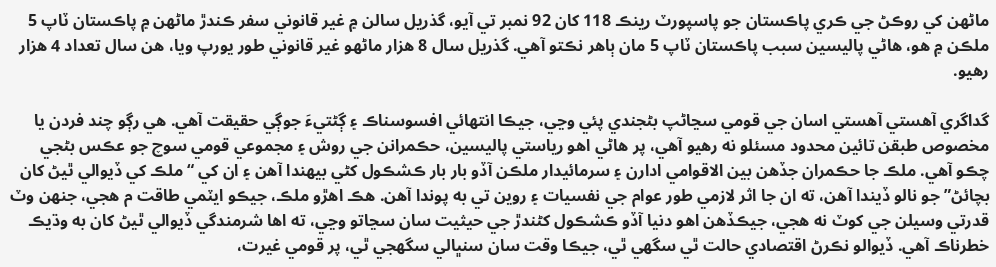ماڻهن کي روڪڻ جي ڪري پاڪستان جو پاسپورٽ رينڪ 118 کان 92 نمبر تي آيو، گذريل سالن ۾ غير قانوني سفر ڪندڙ ماڻهن ۾ پاڪستان ٽاپ 5 ملڪن ۾ هو، هاڻي پاليسين سبب پاڪستان ٽاپ 5 مان ٻاهر نڪتو آهي. گذريل سال 8 هزار ماڻهو غير قانوني طور يورپ ويا، هن سال تعداد 4 هزار رهيو.

گداگري آهستي آهستي اسان جي قومي سڃاڻپ بڻجندي پئي وڃي، جيڪا انتهائي افسوسناڪ ۽ ڳڻتيءَ جوڳي حقيقت آهي. هي رڳو چند فردن يا مخصوص طبقن تائين محدود مسئلو نه رهيو آهي، پر هاڻي اهو رياستي پاليسين، حڪمرانن جي روش ۽ مجموعي قومي سوچ جو عڪس بڻجي چڪو آهي. ملڪ جا حڪمران جڏهن بين الاقوامي ادارن ۽ سرمائيدار ملڪن آڏو بار بار ڪشڪول کڻي بيهندا آهن ۽ ان کي “ملڪ کي ڏيوالي ٿيڻ کان بچائڻ” جو نالو ڏيندا آهن، ته ان جا اثر لازمي طور عوام جي نفسيات ۽ روين تي به پوندا آهن. هڪ اهڙو ملڪ، جيڪو ايٽمي طاقت م هجي، جنهن وٽ قدرتي وسيلن جي کوٽ نه هجي، جيڪڏهن اهو دنيا آڏو ڪشڪول کڻندڙ جي حيثيت سان سڃاتو وڃي، ته اها شرمندگي ڏيوالي ٿيڻ کان به وڌيڪ خطرناڪ آهي. ڏيوالو نڪرڻ اقتصادي حالت ٿي سگهي ٿي، جيڪا وقت سان سنڀالي سگهجي ٿي، پر قومي غيرت،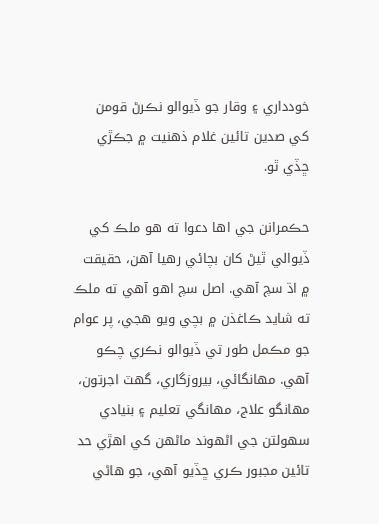خودداري ۽ وقار جو ڏيوالو نڪرڻ قومن کي صدين تائين غلام ذهنيت ۾ جڪڙي ڇڏي ٿو.

حڪمرانن جي اها دعوا ته هو ملڪ کي ڏيوالي ٿيڻ کان بچائي رهيا آهن، حقيقت ۾ اڌ سچ آهي. اصل سچ اهو آهي ته ملڪ ته شايد ڪاغذن ۾ بچي ويو هجي، پر عوام جو مڪمل طور تي ڏيوالو نڪري چڪو آهي. مهانگائي، بيروزگاري، گهٽ اجرتون، مهانگو علاج، مهانگي تعليم ۽ بنيادي سهولتن جي اڻهوند ماڻهن کي اهڙي حد تائين مجبور ڪري ڇڏيو آهي، جو هاڻي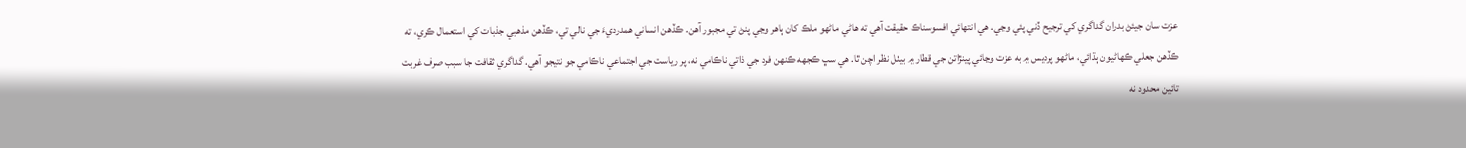عزت سان جيئڻ بدران گداگري کي ترجيح ڏني پئي وڃي. هي انتهائي افسوسناڪ حقيقت آهي ته هاڻي ماڻهو ملڪ کان ٻاهر وڃي پنڻ تي مجبور آهن. ڪڏهن انساني همدرديءَ جي نالي تي، ڪڏهن مذهبي جذبات کي استعمال ڪري، ته ڪڏهن جعلي ڪهاڻيون ٻڌائي، ماڻهو پرديس ۾ به عزت وڃائي پينڙاتن جي قطار ۾ بيٺل نظر اچن ٿا. هي سڀ ڪجهه ڪنهن فرد جي ذاتي ناڪامي نه، پر رياست جي اجتماعي ناڪامي جو نتيجو آهي. گداگري ثقافت جا سبب صرف غربت تائين محدود نه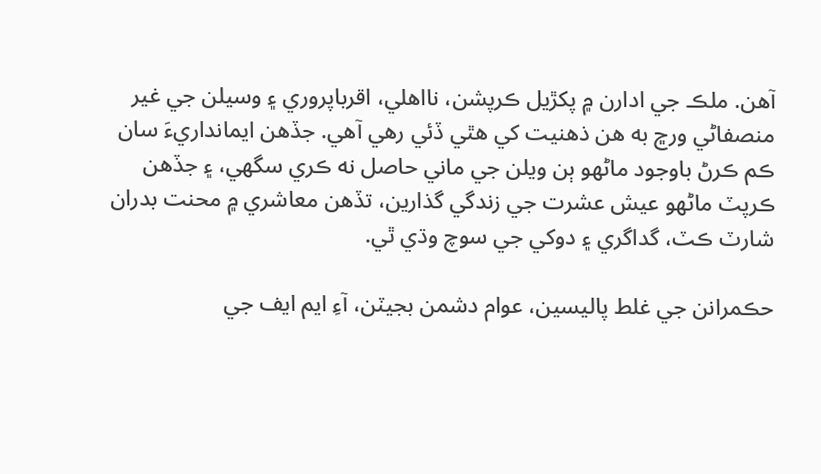آهن. ملڪ جي ادارن ۾ پکڙيل ڪرپشن، نااهلي، اقرباپروري ۽ وسيلن جي غير منصفاڻي ورڇ به هن ذهنيت کي هٿي ڏئي رهي آهي. جڏهن ايمانداريءَ سان ڪم ڪرڻ باوجود ماڻهو ٻن ويلن جي ماني حاصل نه ڪري سگهي، ۽ جڏهن ڪرپٽ ماڻهو عيش عشرت جي زندگي گذارين، تڏهن معاشري ۾ محنت بدران شارٽ ڪٽ، گداگري ۽ دوکي جي سوچ وڌي ٿي.

حڪمرانن جي غلط پاليسين، عوام دشمن بجيٽن، آءِ ايم ايف جي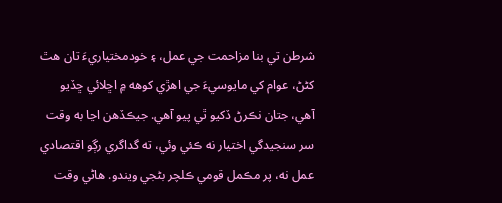شرطن تي بنا مزاحمت جي عمل، ۽ خودمختياريءَ تان هٿ کڻڻ، عوام کي مايوسيءَ جي اهڙي کوهه ۾ اڇلائي ڇڏيو آهي، جتان نڪرڻ ڏکيو ٿي پيو آهي. جيڪڏهن اڃا به وقت سر سنجيدگي اختيار نه ڪئي وئي، ته گداگري رڳو اقتصادي عمل نه، پر مڪمل قومي ڪلچر بڻجي ويندو. هاڻي وقت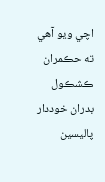اچي ويو آهي ته حڪمران ڪشڪول بدران خوددار پاليسين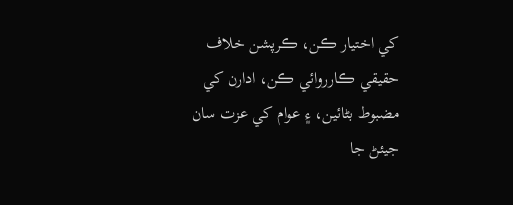کي اختيار ڪن، ڪرپشن خلاف حقيقي ڪارروائي ڪن، ادارن کي مضبوط بڻائين، ۽ عوام کي عزت سان جيئڻ جا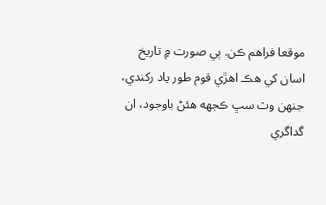موقعا فراهم ڪن. ٻي صورت ۾ تاريخ اسان کي هڪ اهڙي قوم طور ياد رکندي، جنهن وٽ سڀ ڪجهه هئڻ باوجود، ان گداگري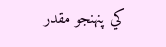کي پنهنجو مقدر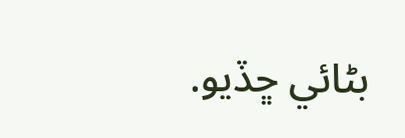بڻائي ڇڏيو.